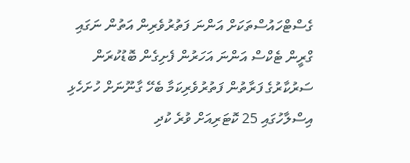ގެސްޓްހައުސްތަކަށް އަންނަ ފަތުރުވެރިން އަތުން ނަގައި ގްރީން ޓެކްސް އަންނަ އަހަރުން ފެށިގެން ބޮޑުކުރަން ސަރުކާރުގެ ފަރާތުން ފަތުރުވެރިކަމާ ބެހޭ ގާނޫނަށް ހުށަހެޅި އިސްލާހުގައި 25 ކޮޓަރިއަށް ވުރެ ކުދި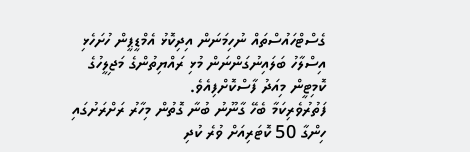ގެސްޓްހައުސްތައް ނުހިމަނަން އިދިކޮޅު އެމްޑީޕީން ހުށަހެޅި އިސްލާހު ބަލައިނުގަންނަން މުޅި ރައްޔިތުންގެ މަޖިލީހުގެ ކޮމިޓީން މިއަދު ފާސްކޮށްފިއެވެ.
ފަތުރުވެރިކަމާ ބެހޭ ގާނޫނު ބުނާ ގޮތުން މިހާރު ރަށްރަށުގައި ހިންގާ 50 ކޮޓަރިއަށް ވުރެ ކުދި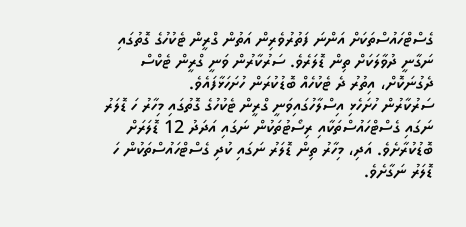ގެސްޓްހައުސްތަކަށް އަންނަ ފަތުރުވެރިން އަތުން ގްރީން ޓެކުހުގެ ގޮތުގައި ނަގާނީ ދުވާލަކަށް ތިން ޑޮލަރެވެ. ސަރުކާރުން ވަނީ ގްރީން ޓެކްސް ދެގުނަކޮށް، އިތުރު ދެ ޓެކުހެއް ބޮޑުކުރަން ހުށަހަޅާފައެވެ.
ސަރުކާރުން ހުށަހެޅި އިސްލާހުގައިވަނީ ގްރީން ޓެކުހުގެ ގޮތުގައި މިހާރު ހަ ޑޮލަރު ނަގައި ގެސްޓްހައުސްތަކާއި ރިސޯޓުތަކުން ނަގައި އަދަދު 12 ޑޮލަރަށް ބޮޑުކުރާށެވެ. އަދި، މިހާރު ތިން ޑޮލަރު ނަގައި ކުދި ގެސްޓްހައުސްތަކުން ހަ ޑޮލަރު ނަގާށެވެ.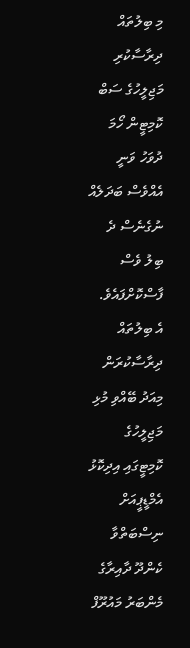މި ބިލުތައް ދިރާސާކުރި މަޖިލީހުގެ ސަބް ކޮމިޓީން ހޯމަ ދުވަހު ވަނީ އެއްވެސް ބަދަލެއް ނުގެނެސް ދެ ބިލު ވެސް ފާސްކޮށްފައެވެ.
އެ ބިލުތައް ދިރާސާކުރަން މިއަދު ބޭއްވި މުޅި މަޖިލީހުގެ ކޮމިޓީގައި އިދިކޮޅު އެމްޑީޕީއަށް ނިސްބަތްވާ ކެންދޫ ދާއިރާގެ މެންބަރު މައުރޫފް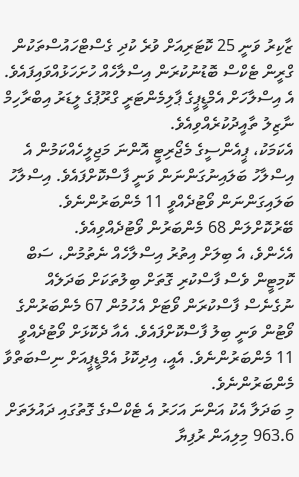ޒާކިރު ވަނީ 25 ކޮޓަރިއަށް ވުރެ ކުދި ގެސްޓްހައުސްތަކުން ގްރީން ޓެކްސް ބޮޑުނުކުރަން އިސްލާހެއް ހުށަހަޅުއްވައިފައެވެ. އެ އިސްލާހަށް އެމްޑީޕީގެ ޕާލިމެންޓަރީ ގްރޫޕުގެ ލީޑަރު އިބްރާހިމް ނާޒިލު ތާއީދުކުރެއްވިއެވެ.
އެކަމަކު، ޕީއެންސީގެ މެޖޯރިޓީ އޮންނަ މަޖިލީހެއްކަމުން އެ އިސްލާހު ބަލައިނުގަންނަން ވަނީ ފާސްކޮށްފައެވެ. އިސްލާހު ބަލައިގަންނަން ވޯޓުދެއްވީ 11 މެންބަރުންނެވެ. ބޭރުކޮށްލަން 68 މެންބަރުން ވޯޓުދެއްވިއެވެ.
އެހެންވެ، އެ ބިލަށް އިތުރު އިސްލާހެއް ނެތުމުން، ސަބް ކޮމިޓީން ވެސް ފާސްކުރި ގޮތަށް ބިލުތަކަށް ބަދަލެއް ނުގެނެސް ފާސްކުރަން ވޯޓަށް އެހުމުން 67 މެންބަރުންގެ ވޯޓުން ވަނީ ބިލު ފާސްކޮށްފައެވެ. އެއާ ދެކޮޅަށް ވޯޓުދެއްވީ 11 މެންބަރުންނެވެ. އެއީ، އިދިކޮޅު އެމްޑީޕީއަށް ނިސްބަތްވާ މެންބަރުންނެވެ.
މި ބަދަލާ އެކު އަންނަ އަހަރު އެ ޓެކްސްގެ ގޮތުގައި ދައުލަތަށް 963.6 މިލިއަން ރުފިޔާ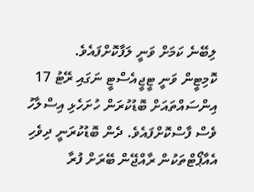ލިބޭނެ ކަމަށް ވަނީ ލަފާކޮށްފައެވެ.
ކޮމިޓީން ވަނީ ޓީޖީއެސްޓީ ނަގައި ރޭޓު 17 އިންސައްތައަށް ބޮޑުކުރަން ހުށަހެޅި އިސްލާހު ވެސް ފާސްކޮށްފައެވެ. ދެން ބޮޑުކުރަނީ ދިވެހި އެއާޕޯޓްތަކުން ރާއްޖޭން ބޭރަށް ފުރާ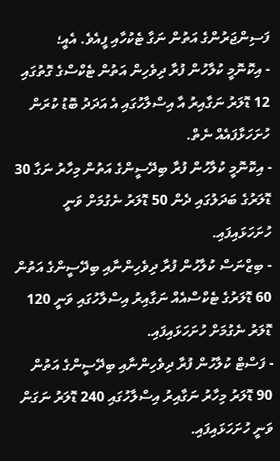ފަސިންޖަރުންގެ އަތުން ނަގާ ޓެކުހާއި ފީއެވެ. އެއީ؛
- އިކޮނޮމީ ކުލާހުން ފުރާ ދިވެހިން އަތުން ޓެކްސްގެ ގޮތުގައި 12 ޑޮލަރު ނަގާއިރު އާ އިސްލާހުގައި އެ އަދަދު ބޮޑު ކުރަން ހުށަހަޅާފައެއް ނެތް.
- އިކޮނޮމީ ކުލާހުން ފުރާ ބިދޭސީންގެ އަތުން މިހާރު ނަގާ 30 ޑޮލަރުގެ ބަދަލުގައި ދެން 50 ޑޮލަރު ނެގުމަށް ވަނީ ހުށަހަޅައިފައި.
- ބިޒްނަސް ކުލާހުން ފުރާ ދިވެހިންނާއި ބިދޭސީންގެ އަތުން 60 ޑޮލަރުގެ ޓެކްސްއެއް ނަގާއިރު އިސްލާހުގައި ވަނީ 120 ޑޮލަރު ނެގުމަށް ހުށަހަޅައިފައި.
- ފަސްޓް ކުލާހުން ފުރާ ދިވެހިންނާއި ބިދޭސީންގެ އަތުން 90 ޑޮލަރު މިހާރު ނަގާއިރު އިސްލާހުގައި 240 ޑޮލަރު ނަގަން ވަނީ ހުށަހަޅައިފައި.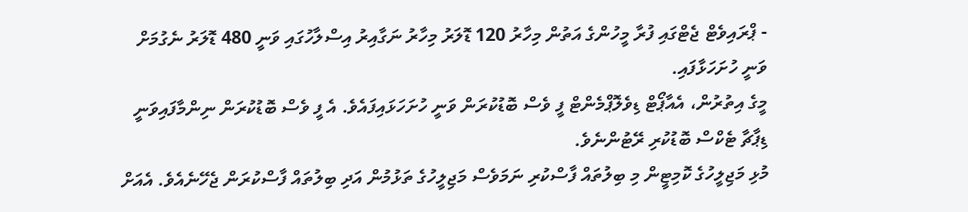- ޕްރައިވެޓް ޖެޓްގައި ފުރާ މީހުންގެ އަތުން މިހާރު 120 ޑޮލަރު މިހާރު ނަގާއިރު އިސްލާހުގައި ވަނީ 480 ޑޮލަރު ނެގުމަށް ވަނީ ހުށަހަޅާފައި.
މީގެ އިތުރުން، އެއާޕޯޓް ޑިވެލޮޕްމެންޓް ފީ ވެސް ބޮޑުކުރަން ވަނީ ހުށަހަޅައިފައެވެ. އެ ފީ ވެސް ބޮޑުކުރަން ނިންމާފައިވަނީ ޑިޕާޗާ ޓެކްސް ބޮޑުކުރި ރޭޓުންނެވެ.
މުޅި މަޖިލީހުގެ ކޮމިޓީން މި ބިލުތައް ފާސްކުރި ނަމަވެސް މަޖިލީހުގެ ތަޅުމުން އަދި ބިލުތައް ފާސްކުރަން ޖެހޭނެއެވެ. އެއަށް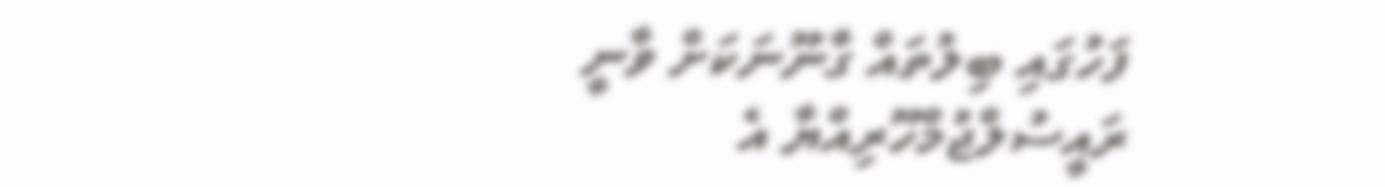ފަހުގައި ބިލުތައް ގާނޫނަކަށް ވާނީ ރައީސުލްޖުމްހޫރިއްޔާ އެ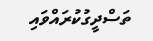ތަސްދީގުކުރައްވައި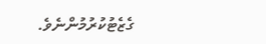ގެޒެޓުކުރުމުންނެވެ.